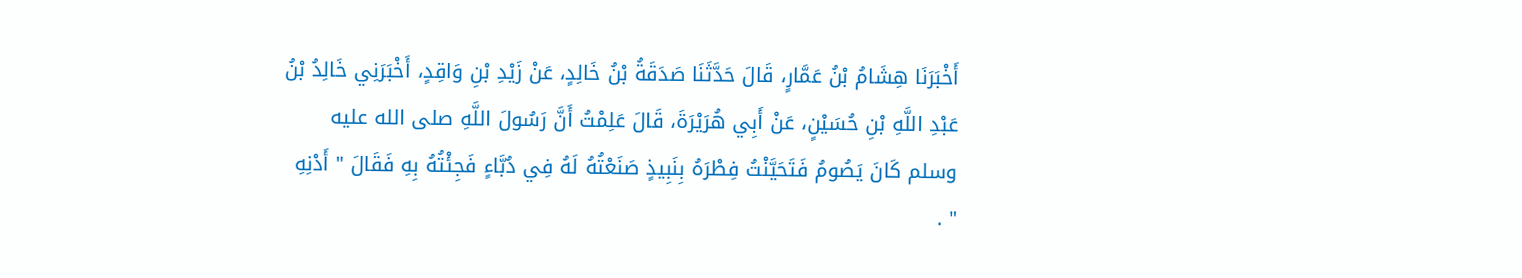أَخْبَرَنَا هِشَامُ بْنُ عَمَّارٍ، قَالَ حَدَّثَنَا صَدَقَةُ بْنُ خَالِدٍ، عَنْ زَيْدِ بْنِ وَاقِدٍ، أَخْبَرَنِي خَالِدُ بْنُ عَبْدِ اللَّهِ بْنِ حُسَيْنٍ، عَنْ أَبِي هُرَيْرَةَ، قَالَ عَلِمْتُ أَنَّ رَسُولَ اللَّهِ صلى الله عليه وسلم كَانَ يَصُومُ فَتَحَيَّنْتُ فِطْرَهُ بِنَبِيذٍ صَنَعْتُهُ لَهُ فِي دُبَّاءٍ فَجِئْتُهُ بِهِ فَقَالَ " أَدْنِهِ " .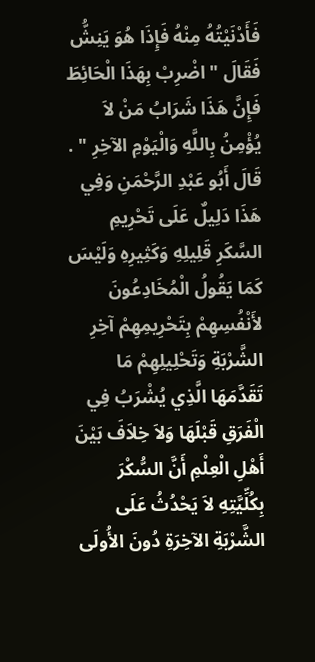فَأَدْنَيْتُهُ مِنْهُ فَإِذَا هُوَ يَنِشُّ فَقَالَ " اضْرِبْ بِهَذَا الْحَائِطَ فَإِنَّ هَذَا شَرَابُ مَنْ لاَ يُؤْمِنُ بِاللَّهِ وَالْيَوْمِ الآخِرِ " . قَالَ أَبُو عَبْدِ الرَّحْمَنِ وَفِي هَذَا دَلِيلٌ عَلَى تَحْرِيمِ السَّكَرِ قَلِيلِهِ وَكَثِيرِهِ وَلَيْسَ كَمَا يَقُولُ الْمُخَادِعُونَ لأَنْفُسِهِمْ بِتَحْرِيمِهِمْ آخِرِ الشَّرْبَةِ وَتَحْلِيلِهِمْ مَا تَقَدَّمَهَا الَّذِي يُشْرَبُ فِي الْفَرَقِ قَبْلَهَا وَلاَ خِلاَفَ بَيْنَ أَهْلِ الْعِلْمِ أَنَّ السُّكْرَ بِكُلِّيَّتِهِ لاَ يَحْدُثُ عَلَى الشَّرْبَةِ الآخِرَةِ دُونَ الأُولَى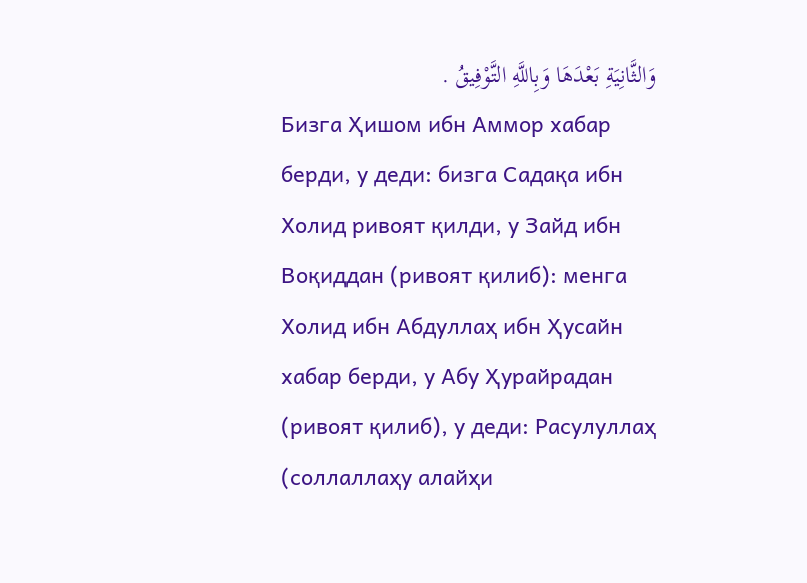وَالثَّانِيَةِ بَعْدَهَا وَبِاللَّهِ التَّوْفِيقُ .
Бизга Ҳишом ибн Аммор хабар берди, у деди: бизга Садақа ибн Холид ривоят қилди, у Зайд ибн Воқиддан (ривоят қилиб): менга Холид ибн Абдуллаҳ ибн Ҳусайн хабар берди, у Абу Ҳурайрадан (ривоят қилиб), у деди: Расулуллаҳ (соллаллаҳу алайҳи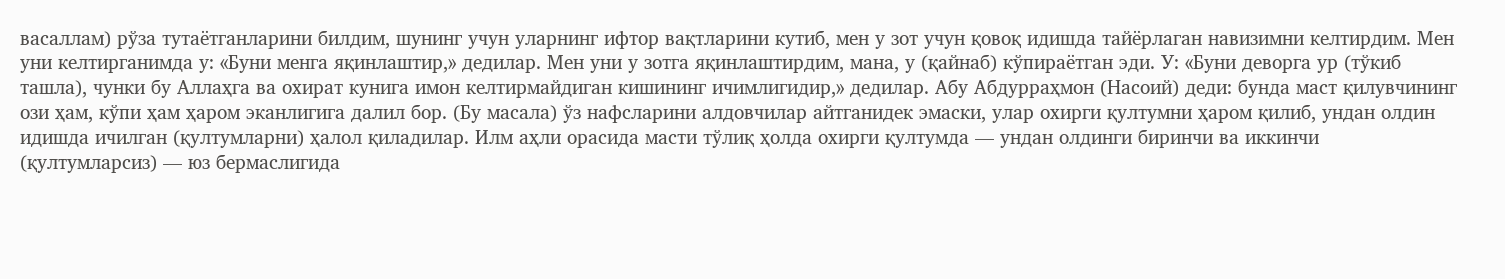васаллам) рўза тутаётганларини билдим, шунинг учун уларнинг ифтор вақтларини кутиб, мен у зот учун қовоқ идишда тайёрлаган навизимни келтирдим. Мен уни келтирганимда у: «Буни менга яқинлаштир,» дедилар. Мен уни у зотга яқинлаштирдим, мана, у (қайнаб) кўпираётган эди. У: «Буни деворга ур (тўкиб ташла), чунки бу Аллаҳга ва охират кунига имон келтирмайдиган кишининг ичимлигидир,» дедилар. Абу Абдурраҳмон (Насоий) деди: бунда маст қилувчининг ози ҳам, кўпи ҳам ҳаром эканлигига далил бор. (Бу масала) ўз нафсларини алдовчилар айтганидек эмаски, улар охирги қултумни ҳаром қилиб, ундан олдин идишда ичилган (қултумларни) ҳалол қиладилар. Илм аҳли орасида масти тўлиқ ҳолда охирги қултумда — ундан олдинги биринчи ва иккинчи (қултумларсиз) — юз бермаслигида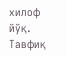хилоф йўқ. Тавфиқ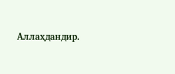Аллаҳдандир.